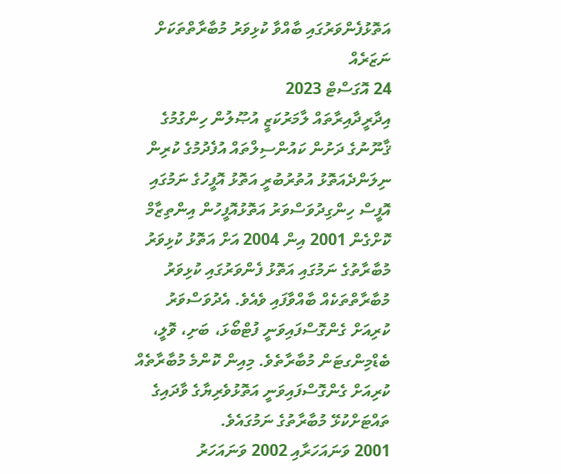އަތޮޅުފެންވަރުގައި ބާއްވާ ކުޅިވަރު މުބާރާތްތަކަށް ނަޒަރެއް
24 އޮގަސްޓް 2023
އިދާރީދާއިރާތައް ލާމަރުކަޒީ އުޞޫލުން ހިންގުމުގެ ޤާނޫނުގެ ދަށުން ކައުންސިލްތައް އުފެދުމުގެ ކުރިން ނިލަންދެއަތޮޅު އުތުރުބުރީ އަތޮޅު އޮފީހުގެ ނަމުގައި އޮފީސް ހިންގިދުވަސްވަރު އަތޮޅުއޮފީހުން އިންތިޒާމް ކޮށްގެން 2001 އިން 2004 އަށް އަތޮޅު ކުޅިވަރު މުބާރާތުގެ ނަމުގައި އަތޮޅު ފެންވަރުގައި ކުޅިވަރު މުބާރާތްތަކެއް ބާއްވާފައި ވެއެވެ. އެދުވަސްވަރު ކުރިއަށް ގެންގޮސްފައިވަނީ ފުޓްބޯޅަ، ބަށި، ވޮލީ، ބެޑްމިންގޓަން މުބާރާތެވެ. މިއިން ކޮންމެ މުބާރާތެއް ކުރިއަށް ގެންގޮސްފައިވަނީ އަތޮޅުވެރިޔާގެ ވާދައިގެ ތައްޓަށްކުޅޭ މުބާރާތުގެ ނަމުގައެވެ.
2001 ވަނައަހަރާއި 2002 ވަނައަހަރު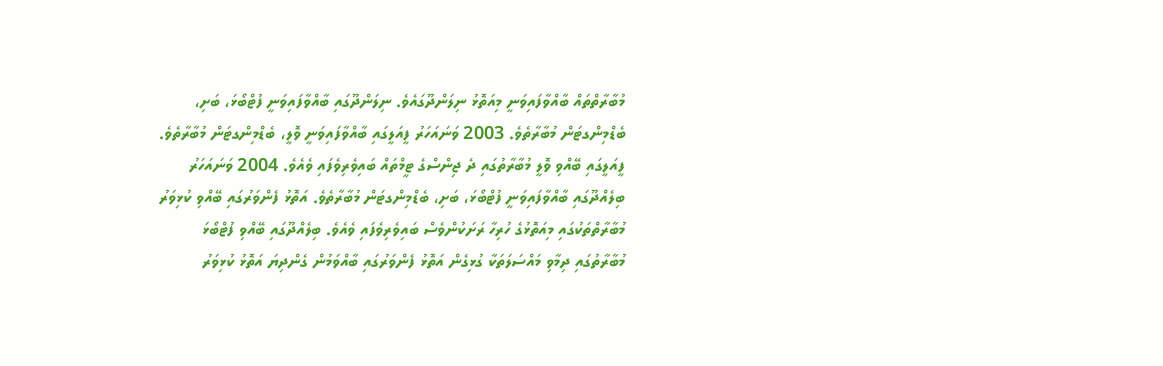މުބާރާތްތައް ބާއްވާފައިވަނީ މިއަތޮޅު ނިލަންދޫގައެވެ. ނިލަންދޫގައި ބާއްވާފައިވަނީ ފުޓްބޯޅަ، ބަށި، ބެޑްމިންގޓަން މުބާރާތެވެ. 2003 ވަނައަހަރު ފީއަލީގައި ބާއްވާފައިވަނީ ވޮލީ، ބެޑްމިންގޓަން މުބާރާތެވެ. ފީއަލީގައި ބޭއްވި ވޮލީ މުބާރާތުގައި ދެ ޖިންސްގެ ޓީމްތައް ބައިވެރިވެފައި ވެއެވެ. 2004 ވަނައަހަރު ބިލެއްދޫގައި ބާއްވާފައިވަނީ ފުޓްބޯޅަ، ބަށި، ބެޑްމިންގޓަން މުބާރާތެވެ. އަތޮޅު ފެންވަރުގައި ބޭއްވި ކުޅިވަރު މުބާރާތްތަކުގައި މިއަތޮޅުގެ ހުރިހާ ރަށަކުންވެސް ބައިވެރިވެފައި ވެއެވެ. ބިލެއްދޫގައި ބޭއްވި ފުޓްބޯޅަ މުބާރާތުގައި ދިމާވި މައްސަލަތަކާ ގުޅިގެން އަތޮޅު ފެންވަރުގައި ބާއްވަމުން ގެންދިޔަ އަތޮޅު ކުޅިވަރު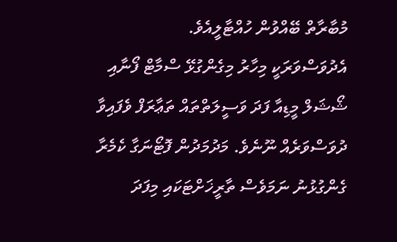މުބާރާތް ބޭއްވުން ހުއްޓާލީއެވެ.
އެދުވަސްވަރަކީ މިހާރު މިގެންގުޅޭ ސްމާޓް ފޯނާއި ޝޯޝަލް މީޑިއާ ފަދަ ވަސީލަތްތައް ތަޢާރަފް ވެފައިވާ ދުވަސްވަރެއް ނޫނެވެ. މަދުމަދުން ފޮޓޯނަގާ ކެމެރާ ގެންގުޅުނު ނަމަވެސް ތާރީޚަށްޓަކައި މިފަދަ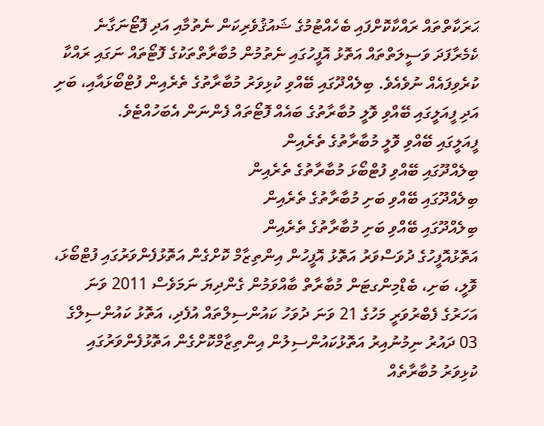ޙަރަކާތްތައް ރައްކާކޮށްފައި ބެހެއްޓުމުގެ ޝައުޤުވެރިކަން ނެތުމާއި އަދި ފޮޓޯނަގާނެ ކެމެރާފަދަ ވަސީލަތްތައް އަތޮޅު އޮފީހުގައި ނެތުމުން މުބާރާތްތަކުގެ ފޮޓޯތައް ނަގައި ރައްކާ ކުރެވިފައެއް ނުވެއެވެ. ބިލެއްދޫގައި ބޭއްވި ކުޅިވަރު މުބާރާތުގެ ތެރެއިން ފުޓްބޯޅައާއި، ބަށި އަދި ފީއަލީގައި ބޭއްވި ވޮލީ މުބާރާތުގެ ބައެއް ފޮޓޯތައް ފެންނަން އެބަހުއްޓެވެ.
ފީއަލީގައި ބޭއްވި ވޮލީ މުބާރާތުގެ ތެރެއިން
ބިލެއްދޫގައި ބޭއްވި ފުޓްބޯޅަ މުބާރާތުގެ ތެރެއިން
ބިލެއްދޫގައި ބޭއްވި ބަށި މުބާރާތުގެ ތެރެއިން
ބިލެއްދޫގައި ބޭއްވި ބަށި މުބާރާތުގެ ތެރެއިން
އަތޮޅުއޮފީހުގެ ދުވަސްވަރު އަތޮޅު އޮފީހުން އިންތިޒާމް ކޮށްގެން އަތޮޅުފެންވަރުގައި ފުޓްބޯޅަ، ވޮލީ، ބަށި، ބެޑްމިންގޓަން މުބާރާތް ބާއްވަމުން ގެންދިޔަ ނަމަވެސް 2011 ވަނަ އަހަރުގެ ފެބްރުވަރީ މަހުގެ 21 ވަނަ ދުވަހު ކައުންސިލްތައް އުފެދި، އަތޮޅު ކައުންސިލްގެ 03 ދައުރު ނިމުނުއިރު އަތޮޅުކައުންސިލުން އިންތިޒާމްކޮށްގެން އަތޮޅުފެންވަރުގައި ކުޅިވަރު މުބާރާތެއް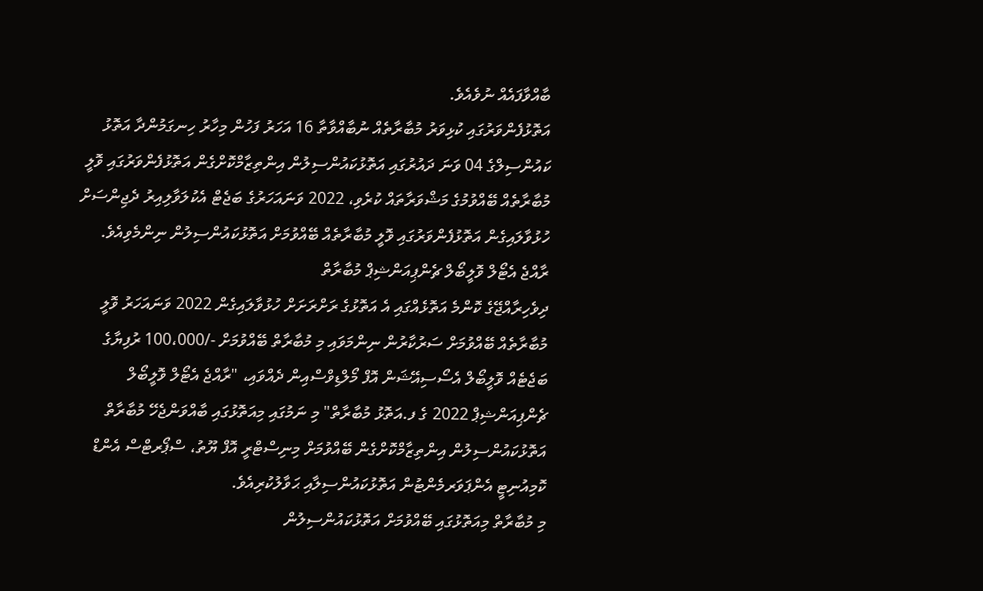ބާއްވާފައެއް ނުވެއެވެ.
އަތޮޅުފެންވަރުގައި ކުޅިވަރު މުބާރާތެއް ނުބާއްވާތާ 16 އަހަރު ފަހުން މިހާރު ހިނގަމުންދާ އަތޮޅު ކައުންސިލްގެ 04 ވަނަ ދައުރުގައި އަތޮޅުކައުންސިލުން އިންތިޒާމްކޮށްގެން އަތޮޅުފެންވަރުގައި ވޮލީ މުބާރާތެއް ބޭއްވުމުގެ މަޝްވަރާތައް ކުރެވި، 2022 ވަނައަހަރުގެ ބަޖެޓް އެކުލަވާލިއިރު ދެޖިންސަށް ހުޅުވާލައިގެން އަތޮޅުފެންވަރުގައި ވޮލީ މުބާރާތެއް ބޭއްވުމަށް އަތޮޅުކައުންސިލުން ނިންމެވިއެވެ.
ރާއްޖެ އެޓޯލް ވޮލީބޯލް ޗެންޕިއަންޝިޕް މުބާރާތް
ދިވެހިރާއްޖޭގެ ކޮންމެ އަތޮޅެއްގައި އެ އަތޮޅުގެ ރަށްރަށަށް ހުޅުވާލައިގެން 2022 ވަނައަހަރު ވޮލީ މުބާރާތެއް ބޭއްވުމަށް ސަރުކާރުން ނިންމަވައި މި މުބާރާތް ބޭއްވުމަށް -/100،000 ރުފިޔާގެ ބަޖެޓެއް ވޮލީބޯލް އެސޯސިއޭޝަން އޮފް މޯލްޑިވްސްއިން ދެއްވައި، "ރާއްޖެ އެޓޯލް ވޮލީބޯލް ޗެންޕިއަންޝިޕް 2022 ގެ ފ.އަތޮޅު މުބާރާތް" މި ނަމުގައި މިއަތޮޅުގައި ބާއްވަންޖެހޭ މުބާރާތް އަތޮޅުކައުންސިލުން އިންތިޒާމްކޮށްގެން ބޭއްވުމަށް މިނިސްޓްރީ އޮފް ޔޫތު، ސްޕޯރޓްސް އެންޑް ކޮމިއުނިޓީ އެންޕަވަރމެންޓުން އަތޮޅުކައުންސިލާއި ޙަވާލުކުރިއެވެ.
މި މުބާރާތް މިއަތޮޅުގައި ބޭއްވުމަށް އަތޮޅުކައުންސިލުން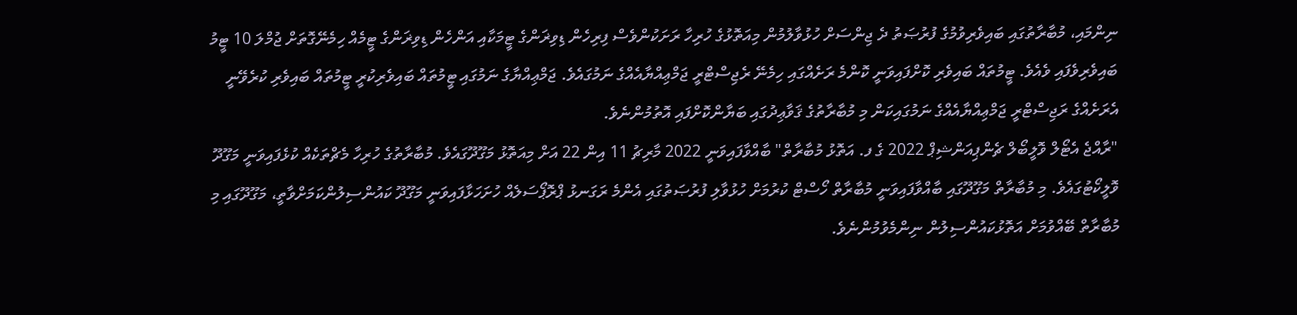ނިންމައި، މުބާރާތުގައި ބައިވެރިވުމުގެ ފުރުޞަތު ދެ ޖިންސަށް ހުޅުވާލުމުން މިއަތޮޅުގެ ހުރިހާ ރަށަކުންވެސް ފިރިހެން ޑިވިޜަންގެ ޓީމަކާއި އަންހެން ޑިވިޜަންގެ ޓީމެއް ހިމެނޭގޮތަށް ޖުމްލަ 10 ޓީމު ބައިވެރިވެފައި ވެއެވެ. ޓީމުތައް ބައިވެރި ކޮށްފައިވަނީ ކޮންމެ ރަށެއްގައި ހިމެނޭ ރެޖިސްޓްރީ ޖަމްޢިއްޔާއެއްގެ ނަމުގައެވެ. ޖަމްޢިއްޔާގެ ނަމުގައި ޓީމުތައް ބައިވެރިކުރީ ޓީމުތައް ބައިވެރި ކުރެވޭނީ އެރަށެއްގެ ރަޖިސްޓްރީ ޖަމްޢިއްޔާއެއްގެ ނަމުގައިކަން މި މުބާރާތުގެ ޤަވާޢިދުގައި ބަޔާންކޮށްފައި އޮތުމުންނެވެ.
"ރާއްޖެ އެޓޯލް ވޮލީބޯލް ޗެންޕިއަންޝިޕް 2022 ގެ ފ. އަތޮޅު މުބާރާތް" ބާއްވާފައިވަނީ 2022 މާރިޗު 11 އިން 22 އަށް މިއަތޮޅު މަގޫދޫގައެވެ. މުބާރާތުގެ ހުރިހާ މެޗްތަކެއް ކުޅެފައިވަނީ މަގޫދޫ ވޮލީކޯޓުގައެވެ. މި މުބާރާތް މަގޫދޫގައި ބާއްވާފައިވަނީ މުބާރާތް ހޯސްޓް ކުރުމަށް ހުޅުވާލި ފުރުޞަތުގައި އެންމެ ރަގަނޅު ޕްރޮޕޯސަލެއް ހުށަހަޅާފައިވަނީ މަގޫދޫ ކައުންސިލުންކަމަށްވާތީ، މަގޫދޫގައި މި މުބާރާތް ބޭއްވުމަށް އަތޮޅުކައުންސިލުން ނިންމެވުމުންނެވެ.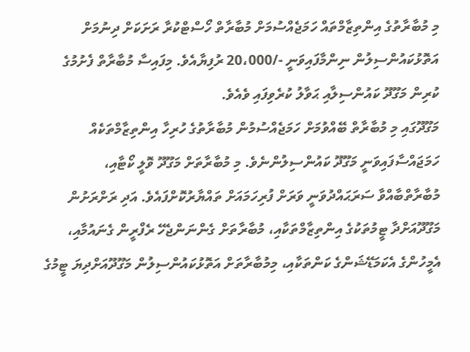މި މުބާރާތުގެ އިންތިޒާމްތައް ހަމަޖެއްސުމަށް މުބާރާތް ހޯސްޓްކުރާ ރަށަކަށް ދިނުމަށް އަތޮޅުކައުންސިލުން ނިންމާފައިވަނީ -/20،000 ރުފިޔާއެވެ. މިފައިސާ މުބާރާތް ފެށުމުގެ ކުރިން މަގޫދޫ ކައުންސިލާއި ޙަވާލު ކުރެވިފައި ވެއެވެ.
މަގޫދޫގައި މި މުބާރާތް ބޭއްވުމަށް ހަމަޖެއްސުމުން މުބާރާތުގެ ހުރިހާ އިންތިޒާމްތަކެއް ހަމަޖައްސާފައިވަނީ މަގޫދޫ ކައުންސިލުންނެވެ. މި މުބާރާތަށް މަގޫދޫ ވޮލީ ކޯޓާއި، މުބާރާތްބާއްވާ ސަރަޙައްދުވަނީ ވަރަށް ފުރިހަމައަށް ތައްޔާރުކޮށްފައެވެ. އަދި ރަށްރަށުން މަގޫދޫއަށްދާ ޓީމުތަކުގެ އިންތިޒާމްތަކާއި، މުބާރާތަށް ގެންނަންޖެހޭ ރެފްރީން ގެނައުމާއި، އެމީހުންގެ އެކަމަޑޭޝަންގެ ކަންތަކާއި، މިމުބާރާތަށް އަތޮޅުކައުންސިލުން މަގޫދޫއަށްދިޔަ ޓީމުގެ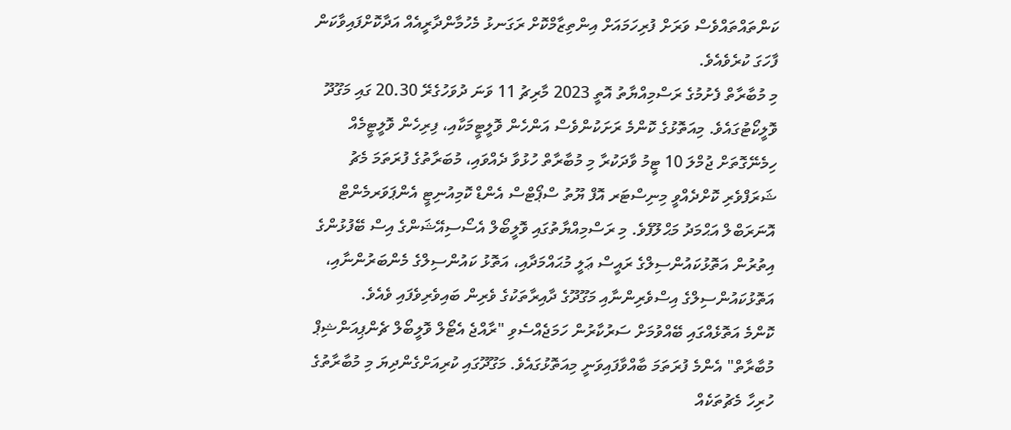ކަންތައްތައްވެސް ވަރަށް ފުރިހަމައަށް އިންތިޒާމްކޮށް ރަގަނޅު މެހުމާންދާރީއެއް އަދާކޮށްފައިވާކަން ފާހަގަ ކުރެވެއެވެ.
މި މުބާރާތް ފެށުމުގެ ރަސްމިއްޔާތު އޮތީ 2023 މާރިޗު 11 ވަނަ ދުވަހުގެރޭ 20.30 ގައި މަގޫދޫ ވޮލީކޯޓުގައެވެ. މިއަތޮޅުގެ ކޮންމެ ރަށަކުންވެސް އަންހެން ވޮލީޓީމަކާއި، ފިރިހެން ވޮލީޓީމެއް ހިމެނޭގޮތަށް ޖުމްލަ 10 ޓީމު ވާދަކުރާ މި މުބާރާތް ހުޅުވާ ދެއްވައި، މުބަރާތުގެ ފުރަތަމަ މެޗު ޝަރަފްވެރި ކޮށްދެއްވީ މިނިސްޓަރ އޮފް ޔޫތު ސްޕޯޓްސް އެންޑް ކޮމިއުނިޓީ އެންޕަވަރމެންޓް އޮނަރަބްލް އަޙްމަދު މަޙްލޫފެވެ. މި ރަސްމިއްޔާތުގައި ވޮލީބޯލް އެސޯސިއޭޝަންގެ އިސް ބޭފުޅުންގެ އިތުރުން އަތޮޅުކައުންސިލްގެ ރައީސް ޢަލީ މުޙައްމަދާއި، އަތޮޅު ކައުންސިލްގެ މެންބަރުންނާއި، އަތޮޅުކައުންސިލްގެ އިސްވެރިންނާއި މަގޫދޫގެ ދާއިރާތަކުގެ ވެރިން ބައިވެރިވެފައި ވެއެވެ.
ކޮންމެ އަތޮޅެއްގައި ބޭއްވުމަށް ސަރުކާރުން ހަމަޖެއްސެވި "ރާއްޖެ އެޓޯލް ވޮލީބޯލް ޗެންޕިއަންޝިޕް މުބާރާތް" އެންމެ ފުރަތަމަ ބާއްވާފައިވަނީ މިއަތޮޅުގައެވެ. މަގޫދޫގައި ކުރިއަށްގެންދިޔަ މި މުބާރާތުގެ ހުރިހާ މެޗުތަކެއް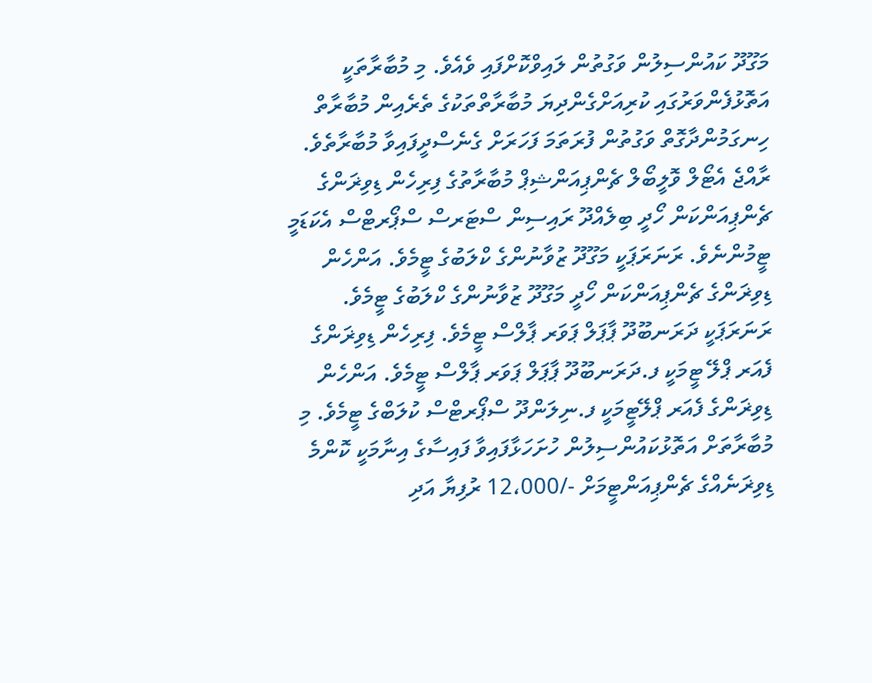މަގޫދޫ ކައުންސިލުން ވަގުތުން ލައިވްކޮށްފައި ވެއެވެ. މި މުބާރާތަކީ އަތޮޅުފެންވަރުގައި ކުރިއަށްގެންދިޔަ މުބާރާތްތަކުގެ ތެރެއިން މުބާރާތް ހިނގަމުންދާގޮތް ވަގުތުން ފުރަތަމަ ފަހަރަށް ގެނެސްދީފައިވާ މުބާރާތެވެ.
ރާއްޖެ އެޓޯލް ވޮލީބޯލް ޗެންޕިއަންޝިޕް މުބާރާތުގެ ފިރިހެން ޑިވިޜަންގެ ޗެންޕިއަންކަން ހޯދީ ބިލެއްދޫ ރައިސިން ސްޓަރސް ސްޕޯރޓްސް އެކަޑަމީ ޓީމުންނެވެ. ރަނަރަޕަކީ މަގޫދޫ ޒުވާނުންގެ ކްލަބުގެ ޓީމެވެ. އަންހެން ޑިވިޜަންގެ ޗެންޕިއަންކަން ހޯދީ މަގޫދޫ ޒުވާނުންގެ ކްލަބުގެ ޓީމެވެ. ރަނަރަޕަކީ ދަރަނބޫދޫ ޕާޕަލް ޕަވަރ ޕާލްސް ޓީމެވެ. ފިރިހެން ޑިވިޜަންގެ ފެއަރ ޕްލޭ ޓީމަކީ ފ.ދަރަނބޫދޫ ޕާޕަލް ޕަވަރ ޕާލްސް ޓީމެވެ. އަންހެން ޑިވިޜަންގެ ފެއަރ ޕްލޭޓީމަކީ ފ.ނިލަންދޫ ސްޕޯރޓްސް ކުލަބްގެ ޓީމެވެ. މި މުބާރާތަށް އަތޮޅުކައުންސިލުން ހުށަހަޅާފައިވާ ފައިސާގެ އިނާމަކީ ކޮންމެ ޑިވިޜަނެއްގެ ޗެންޕިއަންޓީމަށް -/12،000 ރުފިޔާ އަދި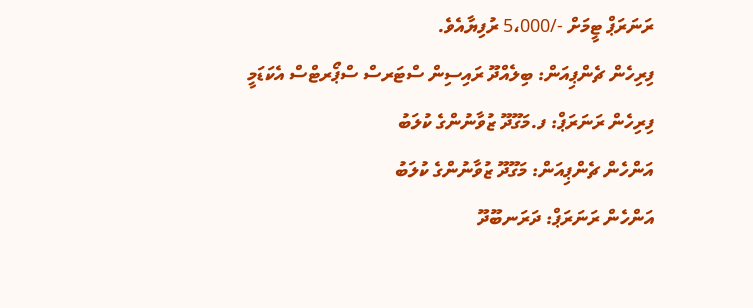ރަނަރަޕް ޓީމަށް -/5،000 ރުފިޔާއެވެ.
ފިރިހެން ޗެންޕިއަން: ބިލެއްދޫ ރައިސިން ސްޓަރސް ސްޕޯރޓްސް އެކަޑަމީ
ފިރިހެން ރަނަރަޕް: ފ.މަގޫދޫ ޒުވާނުންގެ ކުލަބު
އަންހެން ޗެންޕިއަން: މަގޫދޫ ޒުވާނުންގެ ކުލަބު
އަންހެން ރަނަރަޕް: ދަރަނބޫދޫ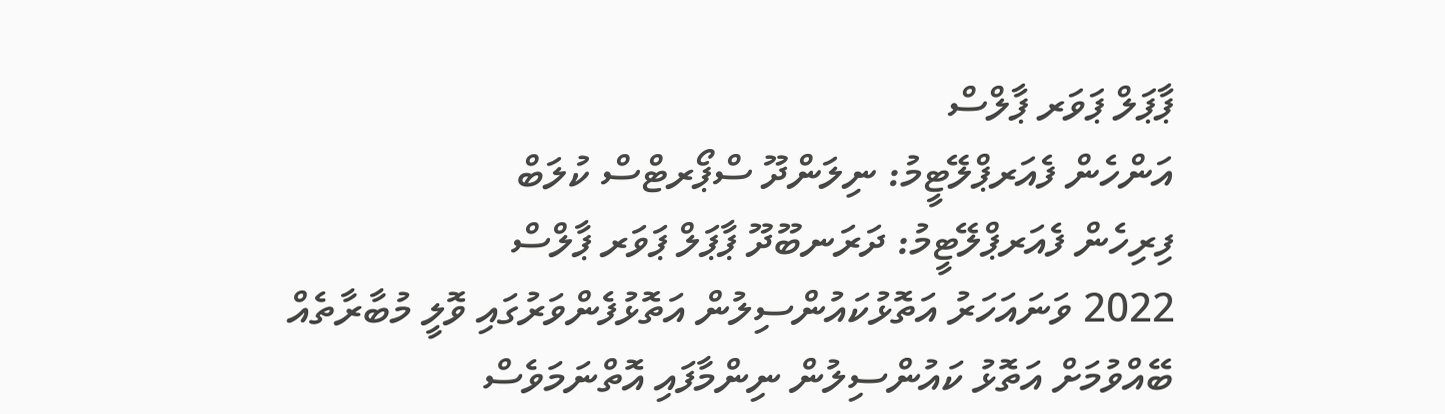ޕާޕަލް ޕަވަރ ޕާލްސް
އަންހެން ފެއަރޕްލޭޓީމު: ނިލަންދޫ ސްޕޯރޓްސް ކުލަބް
ފިރިހެން ފެއަރޕްލޭޓީމު: ދަރަނބޫދޫ ޕާޕަލް ޕަވަރ ޕާލްސް
2022 ވަނައަހަރު އަތޮޅުކައުންސިލުން އަތޮޅުފެންވަރުގައި ވޮލީ މުބާރާތެއް ބޭއްވުމަށް އަތޮޅު ކައުންސިލުން ނިންމާފައި އޮތްނަމަވެސް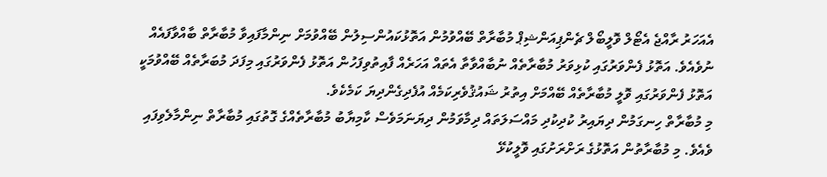އެއަހަރު ރާއްޖެ އެޓޯލް ވޮލީބޯލް ޗެންޕިއަންޝިޕް މުބާރާތް ބޭއްވުމުން އަތޮޅުކައުންސިލުން ބޭއްވުމަށް ނިންމާފައިވާ މުބާރާތް ބާއްވާފައެއް ނުވެއެވެ. އަތޮޅު ފެންވަރުގައި ކުޅިވަރު މުބާރާތެއް ނުބާއްވާތާ އެތައް އަހަރެއް ފާއިތުވިފަހުން އަތޮޅު ފެންވަރުގައި މިފަދަ މުބަރާތެއް ބޭއްވުމަކީ އަތޮޅު ފެންވަރުގައި ވޮލީ މުބާރާތެއް ބޭއްމަށް އިތުރު ޝައުޤުވެރިކަމެއް އުފެދިގެންދިޔަ ކަމެކެވެ.
މި މުބާރާތް ހިނގަމުން ދިޔައިރު ކުދިކުދި މައްސަލަތައް ދިމާވަމުން ދިޔަނަމަވެސް ކާމިޔާބު މުބާރާތެއްގެ ގޮތުގައި މުބާރާތް ނިންމާލެވިފައި ވެއެވެ. މި މުބާރާތުން އަތޮޅުގެ ރަށްރަށުގައި ވޮލީކުޅޭ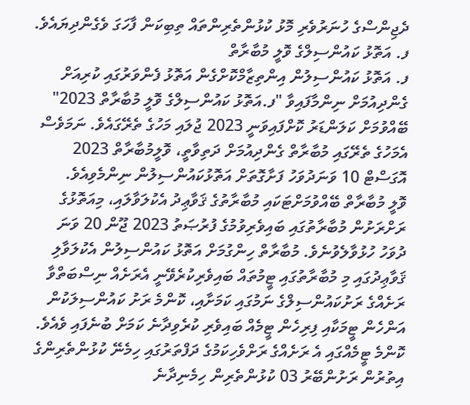ދެޖިންސްގެ ހުނަރުވެރި މޮޅު ކުޅުންތެރިންތައް ތިބިކަން ފާހަގަ ވެގެންދިޔައެވެ.
ފ. އަތޮޅު ކައުންސިލްގެ ވޮލީ މުބާރާތް
ފ. އަތޮޅު ކައުންސިލުން އިންތިޒާމްކޮށްގެން އަތޮޅު ފެންވަރުގައި ކުރިއަށް ގެންދިއުމަށް ނިންމާފައިވާ "ފ.އަތޮޅު ކައުންސިލްގެ ވޮލީ މުބާރާތް 2023" ބޭއްވުމަށް ކަލަންޑަރު ކޮށްފައިވަނީ 2023 ޖުލައި މަހުގެ ތެރޭގައެވެ. ނަމަވެސް އެމަހުގެ ތެރޭގައި މުބާރާތް ގެންދިއުމަށް ދަތިވާތީ، ވޮލީމުބާރާތް 2023 އޮގަސްޓް 10 ވަނަދުވަހު ފަށާގޮތަށް އަތޮޅުކައުންސިލުން ނިންމެވިއެވެ.
ވޮލީ މުބާރާތް ބޭއްވުމަށްޓަކައި މުބާރާތުގެ ޤަވާޢިދު އެކުލަވާލައި، މިއަތޮޅުގެ ރަށްރަށުން މުބާރާތުގައި ބައިވެރިވުމުގެ ފުރުޞަތު 2023 ޖޫން 20 ވަނަ ދުވަހު ހުޅުވާލެވުނެވެ. މުބާރާތް ހިންގުމަށް އަތޮޅު ކައުންސިލުން އެކުލަވާލި ޤަވާޢިދުގައި މި މުބާރާތުގައި ޓީމުތައް ބައިވެރިކުރެވޭނީ އެރަށެއް ނިސްބަތްވާ ރަށެއްގެ ރަށުކައުންސިލްގެ ނަމުގައި ކަމަށާއި، ކޮންމެ ރަށު ކައުންސިލަކުން އަންހެން ޓީމަކާއި ފިރިހެން ޓީމެއް ބައިވެރި ކުރެވިދާނެ ކަމަށް ބުނެފައި ވެއެވެ. ކޮންމެ ޓީމެއްގައި އެ ރަށެއްގެ ރަށްވެހިކަމުގެ ދަފްތަރުގައި ހިމެނޭ ކުޅުންތެރިންގެ އިތުރުން ރަށުންބޭރު 03 ކުޅުންތެރިން ހިމެނިދާނެ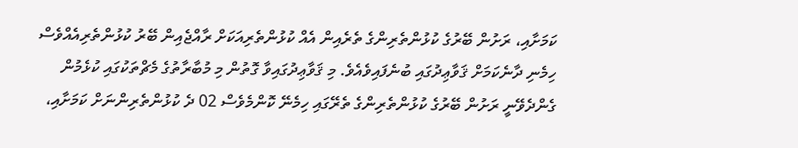ކަމަށާއި، ރަށުން ބޭރުގެ ކުޅުންތެރިންގެ ތެރެއިން އެއް ކުޅުންތެރިއަކަށް ރާއްޖެއިން ބޭރު ކުޅުންތެރިއެއްވެސް ހިމެނި ދާނެކަމަށް ޤަވާޢިދުގައި ބުނެފައިވެއެވެ. މި ޤަވާޢިދުގައިވާ ގޮތުން މި މުބާރާތުގެ މެޗްތަކުގައި ކުޅެމުން ގެންދެވޭނީ ރަށުން ބޭރުގެ ކުޅުންތެރިންގެ ތެރޭގައި ހިމެނޭ ކޮންމެވެސް 02 ދެ ކުޅުންތެރިންނަށް ކަމަށާއި،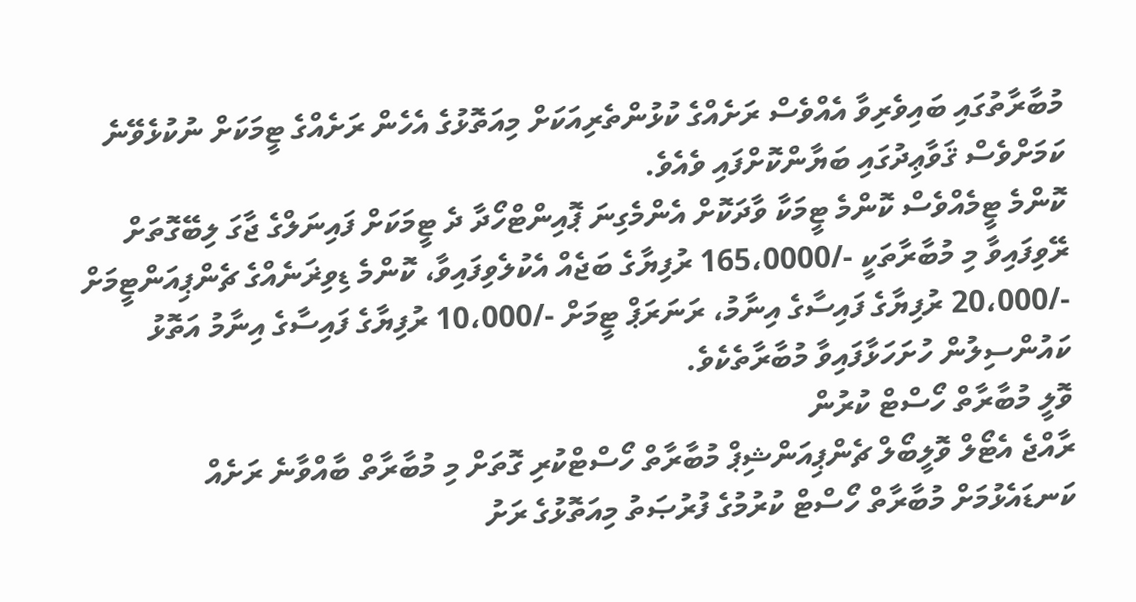މުބާރާތުގައި ބައިވެރިވާ އެއްވެސް ރަށެއްގެ ކުޅުންތެރިއަކަށް މިއަތޮޅުގެ އެހެން ރަށެއްގެ ޓީމަކަށް ނުކުޅެވޭނެ ކަމަށްވެސް ޤަވާޢިދުގައި ބަޔާންކޮށްފައި ވެއެވެ.
ކޮންމެ ޓީމެއްވެސް ކޮންމެ ޓީމަކާ ވާދަކޮށް އެންމެގިނަ ޕޮއިންޓްހޯދާ ދެ ޓީމަކަށް ފައިނަލްގެ ޖާގަ ލިބޭގޮތަށް ރޭވިފައިވާ މި މުބާރާތަކީ -/165،0000 ރުފިޔާގެ ބަޖެއް އެކުލެވިފައިވާ، ކޮންމެ ޑިވިޜަނެއްގެ ޗެންޕިއަންޓީމަށް -/20،000 ރުފިޔާގެ ފައިސާގެ އިނާމު، ރަނަރަޕް ޓީމަށް -/10،000 ރުފިޔާގެ ފައިސާގެ އިނާމު އަތޮޅު ކައުންސިލުން ހުށަހަޅާފައިވާ މުބާރާތެކެވެ.
ވޮލީ މުބާރާތް ހޯސްޓް ކުރުން
ރާއްޖެ އެޓޯލް ވޮލީބޯލް ޗެންޕިއަންޝިޕް މުބާރާތް ހޯސްޓްކުރި ގޮތަށް މި މުބާރާތް ބާއްވާނެ ރަށެއް ކަނޑައެޅުމަށް މުބާރާތް ހޯސްޓް ކުރުމުގެ ފުރުޞަތު މިއަތޮޅުގެ ރަށު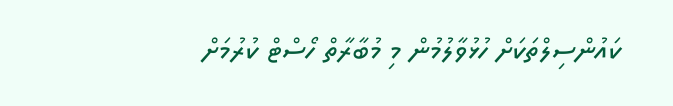ކައުންސިލްތަކަށް ހުޅުވާލުމުން މި މުބާރާތް ހޯސްޓް ކުރުމަށް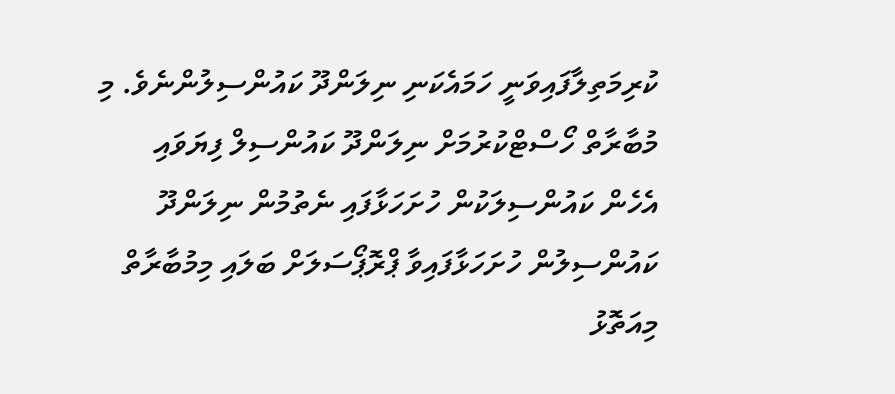ކުރިމަތިލާފައިވަނީ ހަމައެކަނި ނިލަންދޫ ކައުންސިލުންނެވެ. މި މުބާރާތް ހޯސްޓްކުރުމަށް ނިލަންދޫ ކައުންސިލް ފިޔަވައި އެހެން ކައުންސިލަކުން ހުށަހަޅާފައި ނެތުމުން ނިލަންދޫ ކައުންސިލުން ހުށަހަޅާފައިވާ ޕްރޮޕޯސަލަށް ބަލައި މިމުބާރާތް މިއަތޮޅު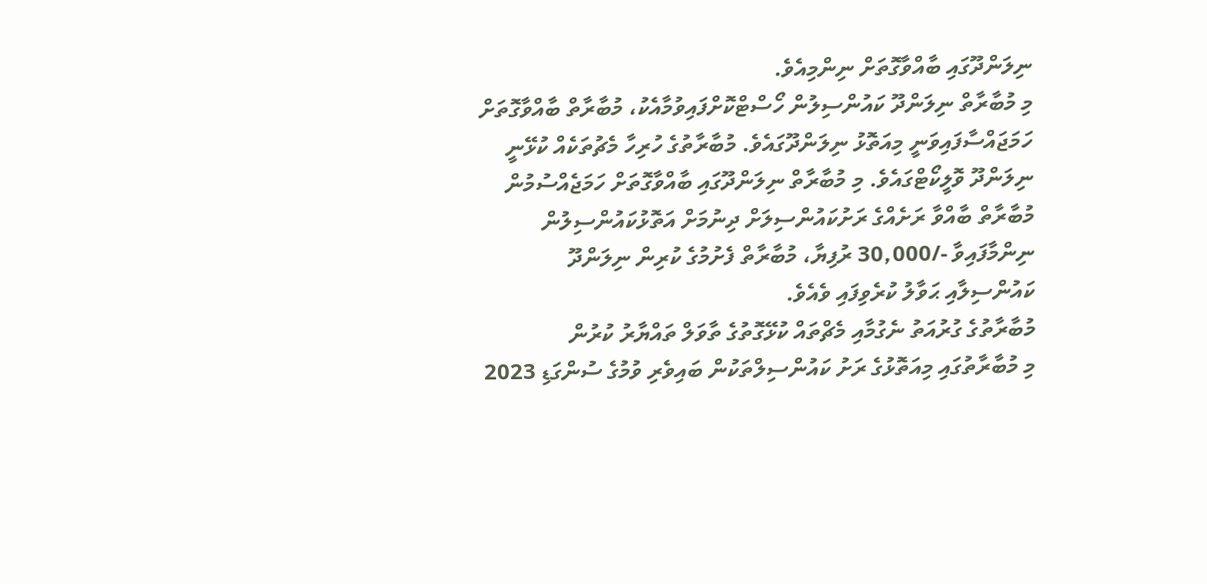ނިލަންދޫގައި ބާއްވާގޮތަށް ނިންމިއެވެ.
މި މުބާރާތް ނިލަންދޫ ކައުންސިލުން ހޯސްޓްކޮށްފައިވުމާއެކު، މުބާރާތް ބާއްވާގޮތަށް ހަމަޖައްސާފައިވަނީ މިއަތޮޅު ނިލަންދޫގައެވެ. މުބާރާތުގެ ހުރިހާ މެޗުތަކެއް ކުޅޭނީ ނިލަންދޫ ވޮލީކޯޓްގައެވެ. މި މުބާރާތް ނިލަންދޫގައި ބާއްވާގޮތަށް ހަމަޖެއްސުމުން މުބާރާތް ބާއްވާ ރަށެއްގެ ރަށުކައުންސިލަށް ދިނުމަށް އަތޮޅުކައުންސިލުން ނިންމާފައިވާ -/30,000 ރުފިޔާ، މުބާރާތް ފެށުމުގެ ކުރިން ނިލަންދޫ ކައުންސިލާއި ޙަވާލު ކުރެވިފައި ވެއެވެ.
މުބާރާތުގެ ގުރުއަތު ނެގުމާއި މެޗްތައް ކުޅޭގޮތުގެ ތާވަލް ތައްޔާރު ކުރުން
މި މުބާރާތުގައި މިއަތޮޅުގެ ރަށު ކައުންސިލްތަކުން ބައިވެރި ވުމުގެ ސުންގަޑި 2023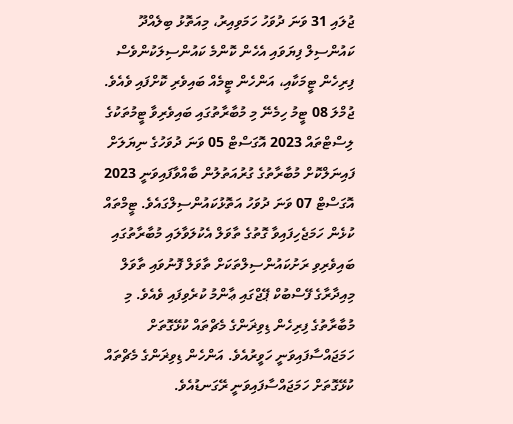ޖުލައި 31 ވަނަ ދުވަހު ހަމަވިއިރު، މިއަތޮޅު ބިލެއްދޫ ކައުންސިލް ފިޔަވައި އެހެން ކޮންމެ ކައުންސިލަކުންވެސް ފިރިހެން ޓީމަކާއި، އަންހެން ޓީމެއް ބައިވެރި ކޮށްފައި ވެއެވެ. ޖުމްލަ 08 ޓީމު ހިމެނޭ މި މުބާރާތުގައި ބައިވެރިވާ ޓީމުތަކުގެ ލިސްޓްތައް 2023 އޮގަސްޓް 05 ވަނަ ދުވަހުގެ ނިޔަލަށް ފައިނަލްކޮށް މުބާރާތުގެ ގުރުއަތުލުން ބާއްވާފައިވަނީ 2023 އޮގަސްޓް 07 ވަނަ ދުވަހު އަތޮޅުކައުންސިލްގައެވެ. ޓީމްތައް ކުޅެން ހަމަޖެހިފައިވާ ގޮތުގެ ތާވަލް އެކުލަވާލައި މުބާރާތުގައި ބައިވެރިވި ރަށުކައުންސިލްތަކަށް ތާވަލް ފޮނުވައި ތާވަލް މިއިދާރާގެ ފޭސްބުކް ޕޭޖްގައި ޢާންމު ކުރެވިފައި ވެއެވެ. މި މުބާރާތުގެ ފިރިހެން ޑިވިޜަންގެ މެޗްތައް ކުޅޭގޮތަށް ހަމަޖައްސާފައިވަނީ ހަވީރުއެވެ. އަންހެން ޑިވިޜަންގެ މެޗްތައް ކުޅޭގޮތަށް ހަމަޖައްސާފައިވަނީ ރޭގަނޑުއެވެ.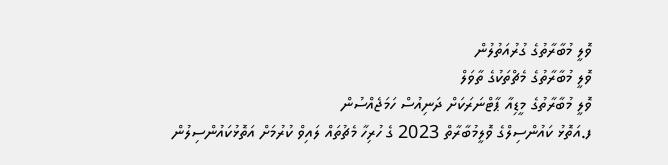ވޮލީ މުބާރާތުގެ ގުރުއަތުލުން
ވޮލީ މުބާރާތުގެ މެޗްތަކުގެ ތާވަލް
ވޮލީ މުބާރާތުގެ މީޑިއާ ޕާޓްނަރަކަށް ދަނިއުސް ހަމަޖެއްސުން
ފ.އަތޮޅު ކައުންސިލްގެ ވޮލީމުބާރާތް 2023 ގެ ހުރިހާ މެޗުތައް ލައިވް ކުރުމަށް އަތޮޅުކައުންސިލުން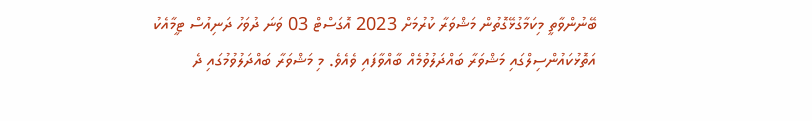ބޭނުންވާތީ މިކަމާގުޅޭގޮތުން މަޝްވަރާ ކުރުމަށް 2023 އޮގަސްޓް 03 ވަނަ ދުވަހު ދަނިއުސް ޓީމާއެކު އަތޮޅުކައުންސިލްގައި މަޝްވަރާ ބައްދަލުވުމެއް ބާއްވާފައި ވެއެވެ. މި މަޝްވަރާ ބައްދަލުވުމުގައި ދެ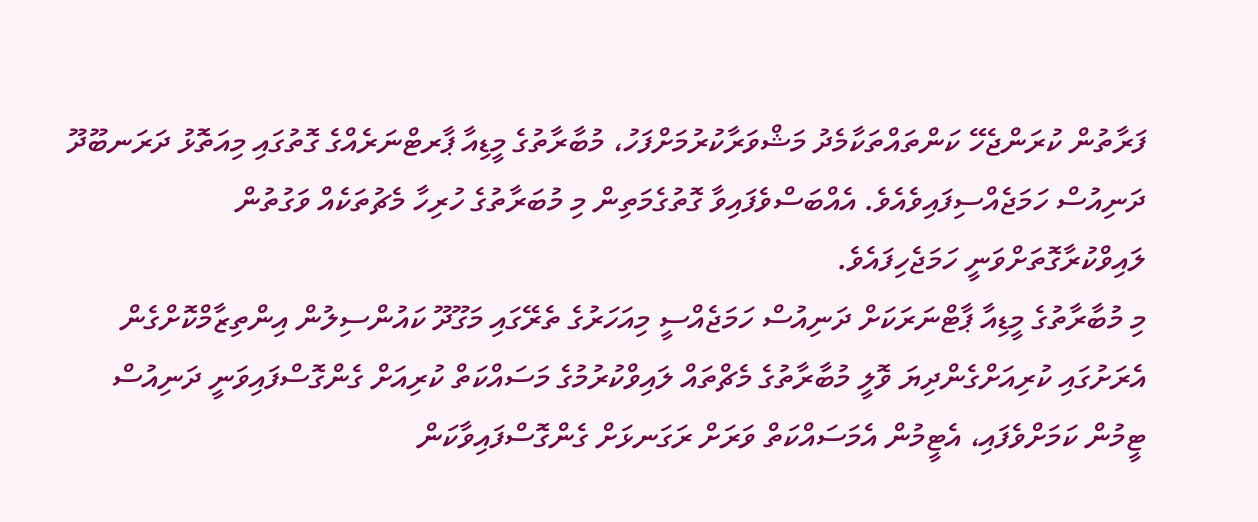ފަރާތުން ކުރަންޖެހޭ ކަންތައްތަކާމެދު މަޝްވަރާކުރުމަށްފަހު، މުބާރާތުގެ މީޑިއާ ޕާރޓްނަރެއްގެ ގޮތުގައި މިއަތޮޅު ދަރަނބޫދޫ ދަނިއުސް ހަމަޖެއްސިފައިވެއެވެ. އެއްބަސްވެފައިވާ ގޮތުގެމަތިން މި މުބަރާތުގެ ހުރިހާ މެޗުތަކެއް ވަގުތުން ލައިވްކުރާގޮތަށްވަނީ ހަމަޖެހިފައެވެ.
މި މުބާރާތުގެ މީޑިއާ ޕާޓްނަރަކަށް ދަނިއުސް ހަމަޖެއްސީ މިއަހަރުގެ ތެރޭގައި މަގޫދޫ ކައުންސިލުން އިންތިޒާމްކޮށްގެން އެރަށުގައި ކުރިއަށްގެންދިޔަ ވޮލީ މުބާރާތުގެ މެޗްތައް ލައިވްކުރުމުގެ މަސައްކަތް ކުރިއަށް ގެންގޮސްފައިވަނީ ދަނިއުސް ޓީމުން ކަމަށްވެފައި، އެޓީމުން އެމަސައްކަތް ވަރަށް ރަގަނޅަށް ގެންގޮސްފައިވާކަން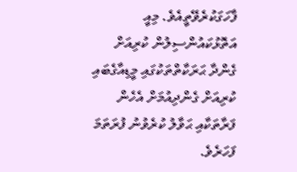ފާހަގަކުރެވޭތީއެވެ. މިއީ އަތޮޅުކައުންސިލުން ކުރިއަށް ގެންދާ ޙަރަކާތްތަކުގައި މީޑިއާގެބައި ކުރިއަށް ގެންދިއުމަށް އެހެން ފަރާތަކާއި ޙަވާލު ކުރެވުނު ފުރަތަމަ ފަހަރެވެ.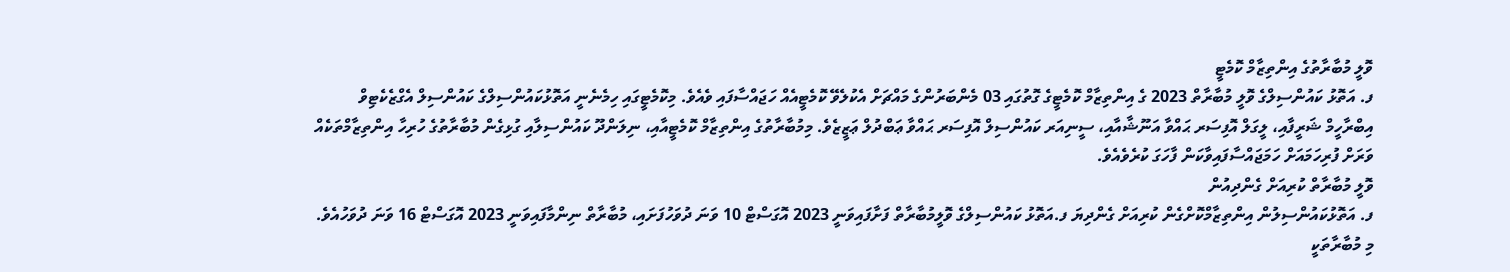ވޮލީ މުބާރާތުގެ އިންތިޒާމް ކޮމެޓީ
ފ. އަތޮޅު ކައުންސިލްގެ ވޮލީ މުބާރާތް 2023 ގެ އިންތިޒާމް ކޮމެޓީގެ ގޮތުގައި 03 މެންބަރުންގެ މައްޗަށް އެކުލެވޭ ކޮމެޓީއެއް ހަޖައްސާފައި ވެއެވެ. މިކޮމެޓީގައި ހިމެނެނީ އަތޮޅުކައުންސިލްގެ ކައުންސިލް އެގްޒެކެޓިވް އިބްރާހީމް ޝަރީފާއި، ލީގަލް އޮފިސަރ ޙައްވާ އަނޫޝާއާއި، ސީނިއަރ ކައުންސިލް އޮފިސަރ ޙައްވާ ޢަބްދުލް ޢަޒީޒެވެ. މިމުބާރާތުގެ އިންތިޒާމް ކޮމެޓީއާއި، ނިލަންދޫ ކައުންސިލާއި ގުޅިގެން މުބާރާތުގެ ހުރިހާ އިންތިޒާމްތަކެއް ވަރަށް ފުރިހަމައަށް ހަމަޖައްސާފައިވާކަން ފާހަގަ ކުރެވެއެވެ.
ވޮލީ މުބާރާތް ކުރިއަށް ގެންދިއުން
ފ. އަތޮޅުކައުންސިލުން އިންތިޒާމްކޮށްގެން ކުރިއަށް ގެންދިޔަ ފ.އަތޮޅު ކައުންސިލްގެ ވޮލީމުބާރާތް ފަށާފައިވަނީ 2023 އޮގަސްޓް 10 ވަނަ ދުވަހުފަށައި، މުބާރާތް ނިންމާފައިވަނީ 2023 އޮގަސްޓް 16 ވަނަ ދުވަހުއެވެ. މި މުބާރާތަކީ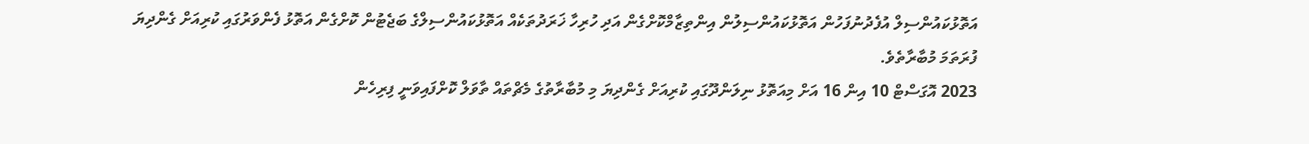އަތޮޅުކައުންސިލް އުފެދުނުފަހުން އަތޮޅުކައުންސިލުން އިންތިޒާމްކޮށްގެން އަދި ހުރިހާ ޚަރަދުތަކެއް އަތޮޅުކައުންސިލްގެ ބަޖެޓުން ކޮށްގެން އަތޮޅު ފެންވަރުގައި ކުރިއަށް ގެންދިޔަ ފުރަތަމަ މުބާރާތެވެ.
2023 އޮގަސްޓް 10 އިން 16 އަށް މިއަތޮޅު ނިލަންދޫގައި ކުރިއަށް ގެންދިޔަ މި މުބާރާތުގެ މެޗްތައް ތާވަލް ކޮށްފައިވަނީ ފިރިހެން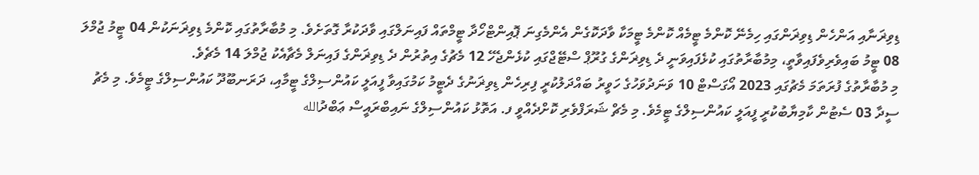ޑިވިޜަނާއި އަންހެން ޑިވިޜަންގައި ހިމެނޭ ކޮންމެ ޓީމެއް ކޮންމެ ޓީމަކާ ވާދަކޮގެން އެންމެގިނަ ޕޮއިންޓްހޯދާ ޓީމްތައް ފައިނަލްގައި ވާދަކުރާ ގޮތަށެވެ. މި މުބާރާތުގައި ކޮންމެ ޑިވިޜަނަކުން 04 ޓީމު ޖުމްލަ 08 ޓީމު ބައިވެރިވެފައިވާތީ، މިމުބާރާތުގައި ކުޅެފައިވަނީ ދެ ޑިވިޜަންގެ ގުރޫޕް ސްޓޭޖްގައި ކުޅެންޖެހޭ 12 މެޗުގެ އިތުރުން ދެ ޑިވިޜަންގެ ފައިނަލް މެޗާއެކު ޖުމްލަ 14 މެޗެވެ.
މި މުބާރާތުގެ ފުރަތަމަ މެޗުގައި 2023 އޯގަސްޓް 10 ވަނަދުވަހުގެ ހަވީރު ބައްދަލުކުރީ ފިރިހެން ޑިވިޜަނުގެ ދެޓީމު ކަމުގައިވާ ފީއަލީ ކައުންސިލްގެ ޓީމާއި، ދަރަނބޫދޫ ކައުންސިލްގެ ޓީމެވެ. މި މެޗު ސީދާ 03 ސެޓުން ކާމިޔާބުކުރީ ފީއަލީ ކައުންސިލްގެ ޓީމެވެ. މި މެޗް ޝަރަފްވެރި ކޮށްދެއްވީ ފ. އަތޮޅު ކައުންސިލްގެ ނައިބްރައީސް ޢަބްދުالله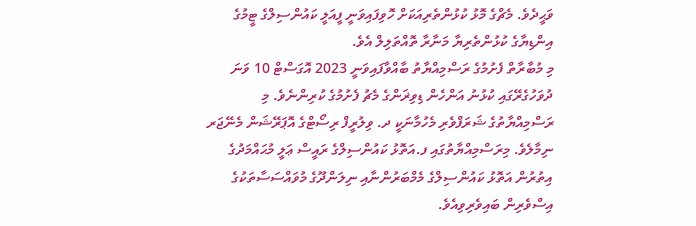ވަޙީދެވެ. މެޗްގެ މޮޅު ކުޅުންތެރިއަކަށް ހޮވިފައިވަނީ ފީއަލީ ކައުންސިލްގެ ޓީމުގެ އިންޑިޔާގެ ކުޅުންތެރިޔާ މަނާރާ ތޮއްތަލިލް އެވެ.
މި މުބާރާތް ފެށުމުގެ ރަސްމިއްޔާތު ބާއްވާފައިވަނީ 2023 އޮގަސްޓް 10 ވަނަ ދުވަހުގެރޭގައި ކުޅުނު އަންހެން ޑިވިޜަންގެ މެޗު ފެށުމުގެ ކުރިންނެވެ. މި ރަސްމިއްޔާތުގެ ޝަރަފްވެރި މެހުމާނަކީ ދ. ވިލުރީފް ރިސޯޓްގެ އޮޕަރޭޝަން މެނޭޖަރ ނިމާލެވެ. މިރަސްމިއްޔާތުގައި ފ.އަތޮޅު ކައުންސިލްގެ ރައީސް ޢަލީ މުޙައްމަދުގެ އިތުރުން އަތޮޅު ކައުންސިލްގެ މެމްބަރުންނާއި ނިލަންދޫގެ މުވައްސަސާތަކުގެ އިސްވެރިން ބައިވެރިވިއެވެ.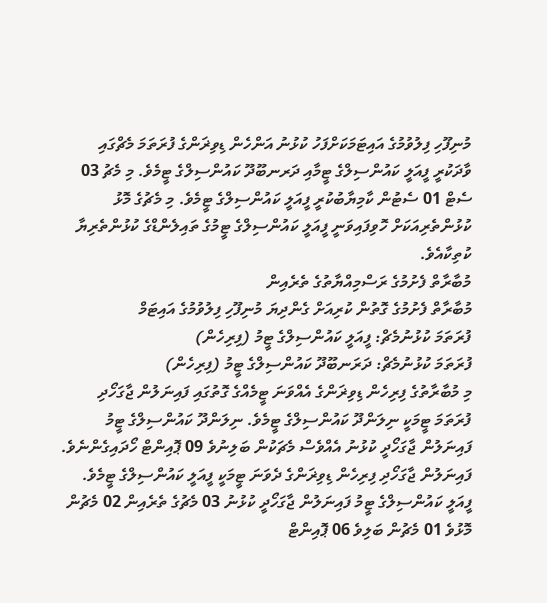މުނިފޫހި ފިލުވުމުގެ އައިޓަމަކަށްފަހު ކުޅުނު އަންހެން ޑިވިޜަންގެ ފުރަތަމަ މެޗްގައި ވާދަކުރީ ފީއަލީ ކައުންސިލްގެ ޓީމާއި ދަރނބޫދޫ ކައުންސިލްގެ ޓީމެވެ. މި މެޗު 03 ސެޓް 01 ސެޓުން ކާމިޔާބުކުރީ ފީއަލީ ކައުންސިލްގެ ޓީމެވެ. މި މެޗުގެ މޮޅު ކުޅުންތެރިއަކަށް ހޮވިފައިވަނީ ފީއަލީ ކައުންސިލްގެ ޓީމުގެ ތައިލެންޑްގެ ކުޅުންތެރިޔާ ކުތިކާއެވެ.
މުބާރާތް ފެށުމުގެ ރަސްމިއްޔާތުގެ ތެރެއިން
މުބާރާތް ފެށުމުގެ ގޮތުން ކުރިއަށް ގެންދިޔަ މުނިފޫހި ފިލުވުމުގެ އައިޓަމް
ފުރަތަމަ ކުޅުނުމެޗް: ފީއަލީ ކައުންސިލްގެ ޓީމު (ފިރިހެން)
ފުރަތަމަ ކުޅުނުމެޗް: ދަރަނބޫދޫ ކައުންސިލްގެ ޓީމު (ފިރިހެން)
މި މުބާރާތުގެ ފިރިހެން ޑިވިޜަންގެ އެއްވަނަ ޓީމެއްގެ ގޮތުގައި ފައިނަލުން ޖާގަހޯދި ފުރަތަމަ ޓީމަކީ ނިލަންދޫ ކައުންސިލްގެ ޓީމެވެ. ނިލަންދޫ ކައުންސިލްގެ ޓީމު ފައިނަލުން ޖާގަހޯދީ ކުޅުނު އެއްވެސް މެޗަކުން ބަލިނުވެ 09 ޕޮއިންޓް ހޯދައިގެންނެވެ. ފައިނަލުން ޖާގަހޯދި ފިރިހެން ޑިވިޜަންގެ ދެވަނަ ޓީމަކީ ފީއަލީ ކައުންސިލްގެ ޓީމެވެ. ފީއަލީ ކައުންސިލްގެ ޓީމު ފައިނަލުން ޖާގަހޯދީ ކުޅުނު 03 މެޗުގެ ތެރެއިން 02 މެޗުން މޮޅުވެ 01 މެޗުން ބަލިވެ 06 ޕޮއިންޓް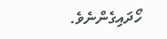ހޯދައިގެންނެވެ.